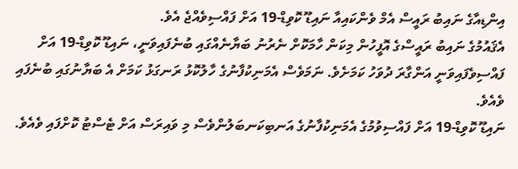އިންޑިއާގެ ނައިބު ރައީސް އެމް ވެންކައިއާ ނައިޑޫ ކޮވިޑް-19 އަށް ފައްސިވެއްޖެ އެވެ.
އެޤައުމުގެ ނައިބު ރައީސްގެ އޮފީހުން މިކަން ހާމަކޮށް ނެރުނު ބަޔާނެއްގައި ބުނެފައިވަނީ، ނައިޑޫ ކޮވިޑް-19 އަށް ފައްސިވެފައިވަނީ އަންގާރަ ދުވަހު ކަމަށެވެ. ނަމަވެސް އެމަނިކުފާނުގެ ހާލުކޮޅު ރަނގަޅު ކަމަށް އެ ބަޔާނުގައި ބުނެފައި ވެއެވެ.
ނައިޑޫ ކޮވިޑް-19 އަށް ފައްސިވުމުގެ އެމަނިކުފާނުގެ އަނބިކަނބަލުންވެސް މި ވައިރަސް އަށް ޓެސްޓު ކޮށްފައި ވެއެވެ.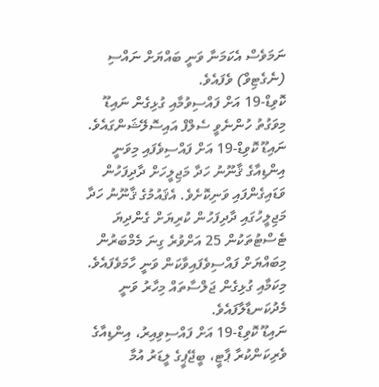ނަމަވެސް އެކަމަނާ ވަނީ ބައްޔަށް ނައްސި (ނެގެޓިވް) ވެފައެވެ.
ކޮވިޑް-19 އަށް ފައްސިވުމާއި ގުޅިގެން ނައިޑޫ މިވަގުތު ހުންނެވީ ސެލްފް އައިސޮލޭޝަންގައެވެ.
ނައިޑޫ ކޮވިޑް-19 އަށް ފައްސިވެފައި މިވަނީ އިންޑިއާގެ ޤާނޫނު ހަދާ މަޖިލީހަށް ދާދިފަހުން ވަޑައިގެންފައި ވަނިކޮށެވެ. އެޤައުމުގެ ޤާނޫނު ހަދާ މަޖިލީހުގައި ދާދިފަހުން ކުރިޔަށް ގެންދިޔަ ޓެސްޓުތަކުން 25 އަށްވުރެ ގިނަ މެމްބަރުން މިބައްޔަށް ފައްސިވެފައިވާކަން ވަނީ ހާމަވެފައެވެ. މިކަމާއި ގުޅިގެން ޖަލްސާތައް މިހާރު ވަނީ މެދުކަނޑާލާފައެވެ.
ނައިޑޫ ކޮވިޑް-19 އަށް ފައްސިވިއިރު، އިންޑިއާގެ ވެރިކަންކުރާ ޕާޓީ، ބީޖޭޕީގެ ލީޑަރު އުމާ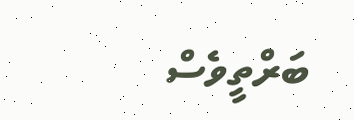ބަރްތީވެސް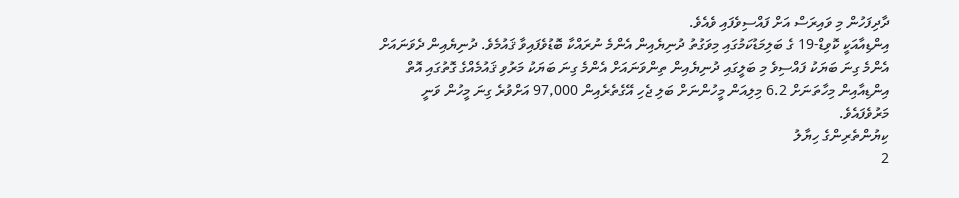ދާދިފަހުން މި ވައިރަސް އަށް ފައްސިވެފައި ވެއެވެ.
އިންޑިއާއަކީ ކޮވިޑް-19 ގެ ބަލިމަޑުކަމުގައި މިވަގުތު ދުނިޔެއިން އެންމެ ނުރައްކާ ބޮޑުވެފައިވާ ޤައުމެވެ. ދުނިޔެއިން ދެވަނައަށް އެންމެ ގިނަ ބަޔަކު ފައްސިވެ މި ބަލީގައި ދުނިޔެއިން ތިންވަނައަށް އެންމެ ގިނަ ބަޔަކު މަރުވި ޤައުމެއްގެ ގޮތުގައި އޮތް އިންޑިއާއިން މިހާތަނަށް 6.2 މިލިއަން މީހުންނަށް ބަލި ޖެހި އޭގެތެރެއިން 97,000 އަށްވުރެ ގިނަ މީހުން ވަނީ މަރުވެފައެވެ.
ކިޔުންތެރިންގެ ހިޔާލު
2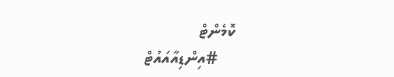ކޮމެންޓް
    #އިންޑިއާއައުޓް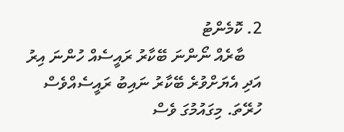2. ކޮމެންޓު
    ބާރެއް ނޯންނަ ބޭކާރު ރައީސެއް ހުންނަ އިރު އަދި އެޔަށްވުރެ ބޭކާރު ނައިބު ރައީސެއްވެސް ހުރޭތަ. މިގައުމުގަ ވެސް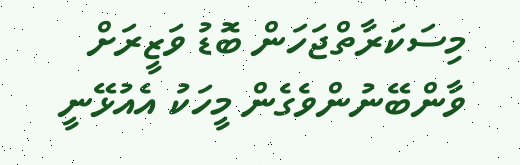މިސަކަރާތްޖަހަން ބޮޑު ވަޒީރަށް ވާންބޭނުންވެގެން މީހަކު އެއުޅޭނީ